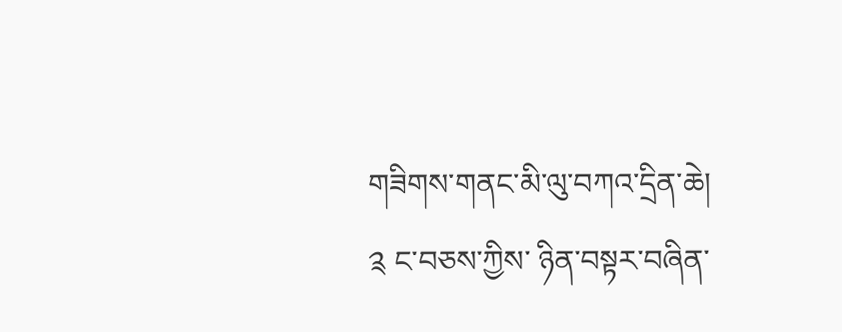གཟིགས་གནང་མི་ལུ་བཀའ་དྲིན་ཆེ།
༉ ང་བཅས་ཀྱིས་ ཉིན་བསྟར་བཞིན་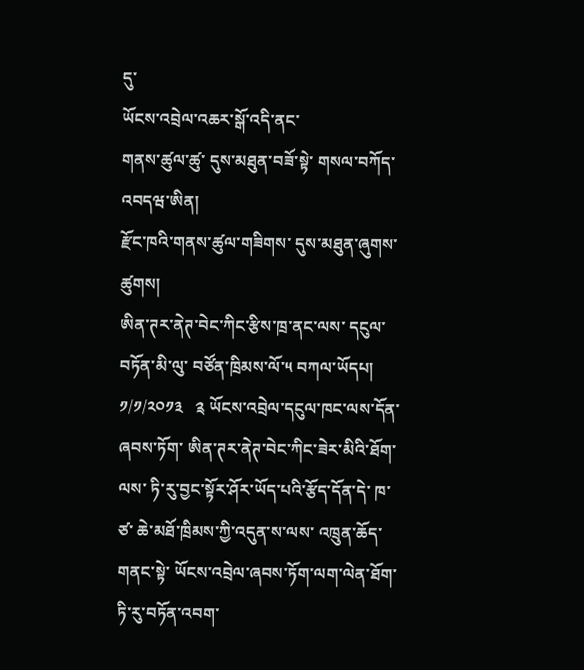དུ་
ཡོངས་འབྲེལ་འཆར་སྒོ་འདི་ནང་
གནས་ཚུལ་ཚུ་ དུས་མཐུན་བཟོ་སྟེ་ གསལ་བཀོད་འབདཝ་ཨིན།
རྫོང་ཁའི་གནས་ཚུལ་གཟིགས་ དུས་མཐུན་ཞུགས་ཚུགས།
ཨིན་ཊར་ནེཊ་བེང་ཀིང་རྩིས་ཁྲ་ནང་ལས་ དངུལ་བཏོན་མི་ལུ་ བཙོན་ཁྲིམས་ལོ་༥ བཀལ་ཡོདཔ།
༡/༡/༢༠༡༣   ༉ ཡོངས་འབྲེལ་དངུལ་ཁང་ལས་དོན་ཞབས་ཏོག་ ཨིན་ཊར་ནེཊ་བེང་ཀིང་ཟེར་མིའི་ཐོག་ལས་ ཏི་རུ་བྱང་སྟོར་ཤོར་ཡོད་པའི་རྩོད་དོན་དེ་ ཁ་ཙ་ ཆེ་མཐོ་ཁྲིམས་ཀྱི་འདུན་ས་ལས་ འཁྲུན་ཆོད་གནང་སྟེ་ ཡོངས་འབྲེལ་ཞབས་ཏོག་ལག་ལེན་ཐོག་ ཏི་རུ་བཏོན་འབག་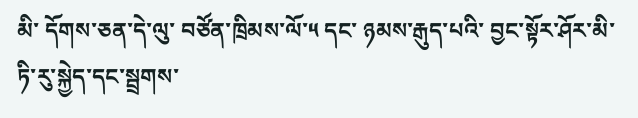མི་ དོགས་ཅན་དེ་ལུ་ བཙོན་ཁྲིམས་ལོ་༥ དང་ ཉམས་རྒུད་པའི་ བྱང་སྟོར་ཤོར་མི་ཏི་རུ་སྐྱེད་དང་སྦྲགས་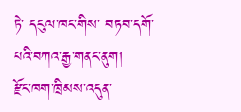ཏེ་ དངུལ་ཁང་གིས་ བཏབ་དགོ་པའི་བཀའ་རྒྱ་གནང་ནུག།
རྫོང་ཁག་ཁྲིམས་འདུན་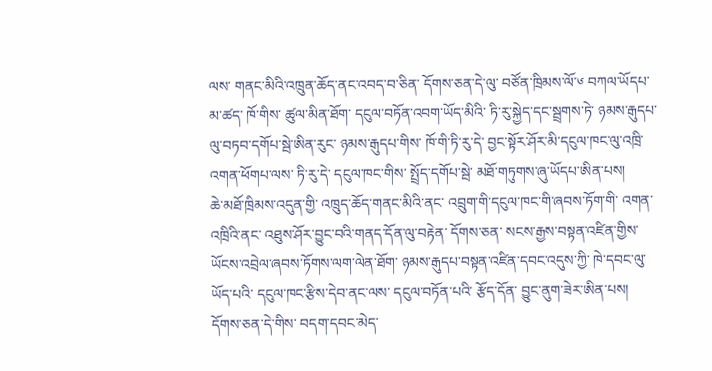ལས་ གནང་མིའི་འཁྲུན་ཆོད་ནང་འབད་བ་ཅིན་ དོགས་ཅན་དེ་ལུ་ བཙོན་ཁྲིམས་ལོ་༦ བཀལ་ཡོདཔ་མ་ཚད་ ཁོ་གིས་ ཚུལ་མིན་ཐོག་ དངུལ་བཏོན་འབག་ཡོད་མིའི་ ཏི་རུ་སྐྱེད་དང་སྦྲགས་ཏེ་ ཉམས་རྒུདཔ་ལུ་བཏབ་དགོཔ་སྦེ་ཨིན་རུང་ ཉམས་རྒུདཔ་གིས་ ཁོ་གི་ཏི་རུ་དེ་ བྱང་སྟོར་ཤོར་མི་དངུལ་ཁང་ལུ་འཁྲི་འགན་ཕོགཔ་ལས་ ཏི་རུ་དེ་ དངུལ་ཁང་གིས་ སྤྲོད་དགོཔ་སྦེ་ མཐོ་གཏུགས་ཞུ་ཡོདཔ་ཨིན་པས།
ཆེ་མཐོ་ཁྲིམས་འདུན་གྱི་ འཁྲུད་ཆོད་གནང་མིའི་ནང་ འབྲུག་གི་དངུལ་ཁང་གི་ཞབས་ཏོག་གི་ འགན་འཁྲིའི་ནང་ འཐུས་ཤོར་བྱུང་བའི་གནད་དོན་ལུ་བརྟེན་ དོགས་ཅན་ སངས་རྒྱས་བསྟན་འཛིན་གྱིས་ ཡོངས་འབྲེལ་ཞབས་ཏོགས་ལག་ལེན་ཐོག་ ཉམས་རྒུདཔ་བསྟན་འཛིན་དབང་འདུས་ཀྱི་ ཁེ་དབང་ལུ་ཡོད་པའི་ དངུལ་ཁང་རྩིས་དེབ་ནང་ལས་ དངུལ་བཏོན་པའི་ རྩོད་དོན་ བྱུང་ནུག་ཟེར་ཨིན་པས།
དོགས་ཅན་དེ་གིས་ བདག་དབང་མེད་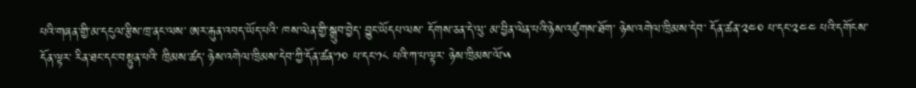པའི་གཞན་གྱི་མ་དངུལ་རྩིས་ཁྲ་ནང་ལས་ ཨར་རྐུན་འབད་ཡོད་པའི་ ཁས་ལེན་གྱི་སྒྲུབ་བྱེད་ བྱུང་ཡོདཔ་ལས་ དོགས་ཅན་དེ་ལུ་ མ་བྱིན་ལེན་པའི་ཉེས་འཛུགས་ཐོག་ ཉེས་འགེལ་ཁྲིམས་དེབ་ དོན་ཚན་༢༤༠ པ་དང་༢༤༤ པའི་དགོངས་དོན་ལྟར་ རིན་ཐང་དང་བསྟུན་པའི་ ཁྲིམས་ཚད་ ཉེས་འགེལ་ཁྲིམས་དེབ་ཀྱི་དོན་ཚན་༡༠ པ་དང་༡༨ པའི་ཀ་པ་ལྟར་ ཉེས་ཁྲིམས་ལོ་༥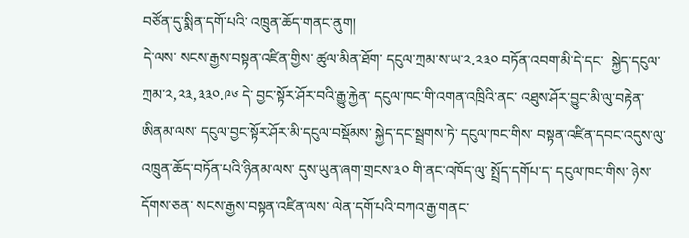བཙོན་དུ་སྨིན་དགོ་པའི་ འཁྲུན་ཆོད་གནང་ནུག།
དེ་ལས་ སངས་རྒྱས་བསྟན་འཛིན་གྱིས་ ཚུལ་མིན་ཐོག་ དངུལ་ཀྲམ་ས་ཡ་༢.༢༣༠ བཏོན་འབག་མི་དེ་དང་  སྐྱེད་དངུལ་ཀྲམ་༢,༢༣,༣༣༠.༩༦ དེ་ བྱང་སྟོར་ཤོར་བའི་རྒྱུ་རྐྱེན་ དངུལ་ཁང་གི་འགན་འཁྲིའི་ནང་ འཐུས་ཤོར་བྱུང་མི་ལུ་བརྟེན་ཨིནམ་ལས་ དངུལ་བྱང་སྟོར་ཤོར་མི་དངུལ་བསྡོམས་ སྐྱེད་དང་སྦྲགས་ཏེ་ དངུལ་ཁང་གིས་ བསྟན་འཛིན་དབང་འདུས་ལུ་ འཁྲུན་ཆོད་བཏོན་པའི་ཉིནམ་ལས་ དུས་ཡུན་ཞག་གྲངས་༣༠ གི་ནང་འཁོད་ལུ་ སྤྲོད་དགོཔ་ད་ དངུལ་ཁང་གིས་ ཉེས་དོགས་ཅན་ སངས་རྒྱས་བསྟན་འཛིན་ལས་ ལེན་དགོ་པའི་བཀའ་རྒྱ་གནང་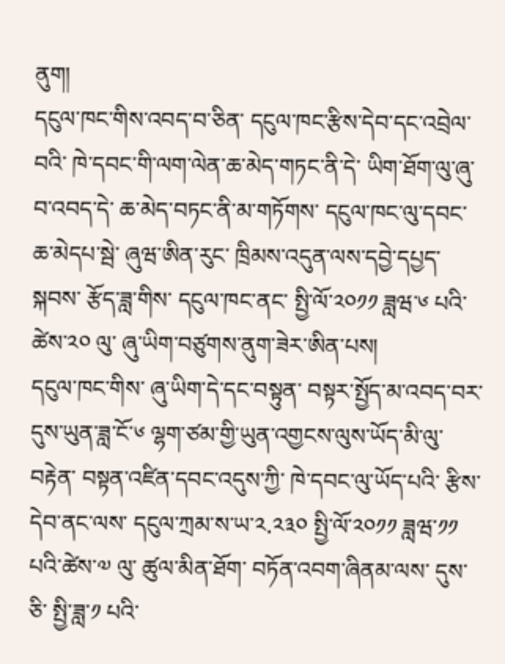ནུག།
དངུལ་ཁང་གིས་འབད་བ་ཅིན་ དངུལ་ཁང་རྩིས་དེབ་དང་འབྲེལ་བའི་ ཁེ་དབང་གི་ལག་ལེན་ཆ་མེད་གཏང་ནི་དེ་ ཡིག་ཐོག་ལུ་ཞུ་བ་འབད་དེ་ ཆ་མེད་བཏང་ནི་མ་གཏོགས་ དངུལ་ཁང་ལུ་དབང་ཆ་མེདཔ་སྦེ་ ཞུཝ་ཨིན་རུང་ ཁྲིམས་འདུན་ལས་དབྱེ་དཔྱད་སྐབས་ རྩོད་ཟླ་གིས་ དངུལ་ཁང་ནང་ སྤྱི་ལོ་༢༠༡༡ ཟླཝ་༦ པའི་ཚེས་༢༠ ལུ་ ཞུ་ཡིག་བཙུགས་ནུག་ཟེར་ཨིན་པས།
དངུལ་ཁང་གིས་ ཞུ་ཡིག་དེ་དང་བསྟུན་ བསྟར་སྤྱོད་མ་འབད་བར་ དུས་ཡུན་ཟླ་ངོ་༦ ལྷག་ཙམ་གྱི་ཡུན་འགྱངས་ལུས་ཡོད་མི་ལུ་བརྟེན་ བསྟན་འཛིན་དབང་འདུས་ཀྱི་ ཁེ་དབང་ལུ་ཡོད་པའི་ རྩིས་དེབ་ནང་ལས་ དངུལ་ཀྲམ་ས་ཡ་༢.༢༣༠ སྤྱི་ལོ་༢༠༡༡ ཟླཝ་༡༡ པའི་ཚེས་༧ ལུ་ ཚུལ་མིན་ཐོག་ བཏོན་འབག་ཞིནམ་ལས་ དུས་ཅི་ སྤྱི་ཟླ་༡ པའི་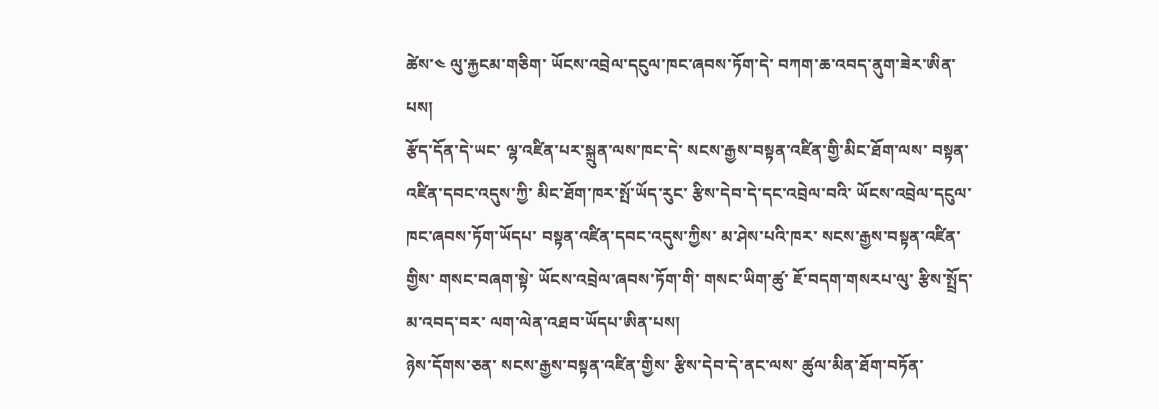ཚེས་༤ ལུ་རྐྱངམ་གཅིག་ ཡོངས་འབྲེལ་དངུལ་ཁང་ཞབས་ཏོག་དེ་ བཀག་ཆ་འབད་ནུག་ཟེར་ཨིན་པས།
རྩོད་དོན་དེ་ཡང་ ལྷ་འཛིན་པར་སྐྲུན་ལས་ཁང་དེ་ སངས་རྒྱས་བསྟན་འཛིན་གྱི་མིང་ཐོག་ལས་ བསྟན་འཛིན་དབང་འདུས་ཀྱི་ མིང་ཐོག་ཁར་སྤོ་ཡོད་རུང་ རྩིས་དེབ་དེ་དང་འབྲེལ་བའི་ ཡོངས་འབྲེལ་དངུལ་ཁང་ཞབས་ཏོག་ཡོདཔ་ བསྟན་འཛིན་དབང་འདུས་ཀྱིས་ མ་ཤེས་པའི་ཁར་ སངས་རྒྱས་བསྟན་འཛིན་གྱིས་ གསང་བཞག་སྟེ་ ཡོངས་འབྲེལ་ཞབས་ཏོག་གི་ གསང་ཡིག་ཚུ་ ཇོ་བདག་གསརཔ་ལུ་ རྩིས་སྤྲོད་མ་འབད་བར་ ལག་ལེན་འཐབ་ཡོདཔ་ཨིན་པས།
ཉེས་དོགས་ཅན་ སངས་རྒྱས་བསྟན་འཛིན་གྱིས་ རྩིས་དེབ་དེ་ནང་ལས་ ཚུལ་མིན་ཐོག་བཏོན་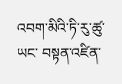འབག་མིའི་ཏི་རུ་ཚུ་ཡང་ བསྟན་འཛིན་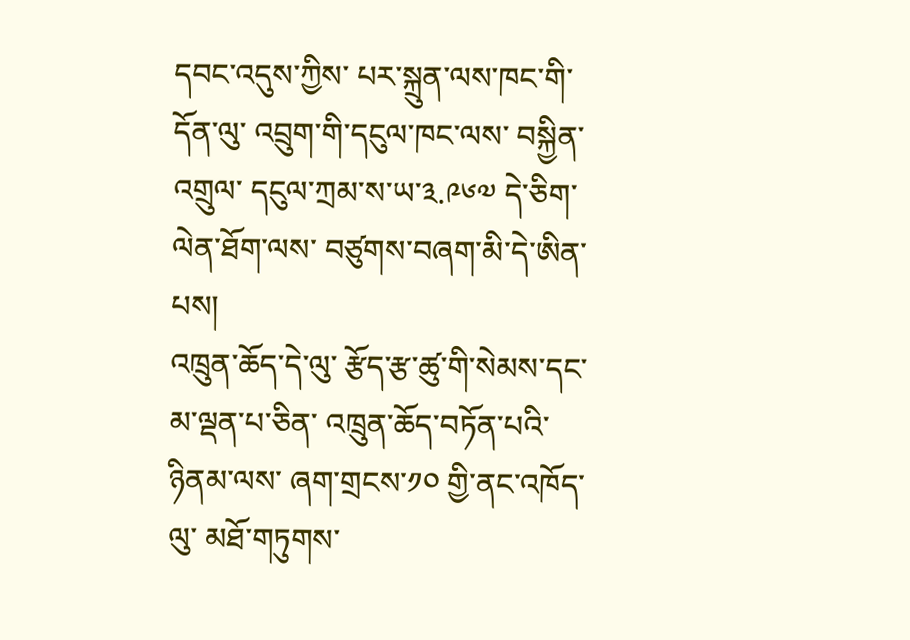དབང་འདུས་ཀྱིས་ པར་སྐྲུན་ལས་ཁང་གི་དོན་ལུ་ འབྲུག་གི་དངུལ་ཁང་ལས་ བསྐྱིན་འགྲུལ་ དངུལ་ཀྲམ་ས་ཡ་༣.༩༦༧ དེ་ཅིག་ལེན་ཐོག་ལས་ བཙུགས་བཞག་མི་དེ་ཨིན་པས།
འཁྲུན་ཆོད་དེ་ལུ་ རྩོད་རྩ་ཚུ་གི་སེམས་དང་མ་ལྡན་པ་ཅིན་ འཁྲུན་ཆོད་བཏོན་པའི་ཉིནམ་ལས་ ཞག་གྲངས་༡༠ གྱི་ནང་འཁོད་ལུ་ མཐོ་གཏུགས་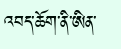འབད་ཆོག་ནི་ཨིན་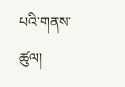པའི་གནས་ཚུལ།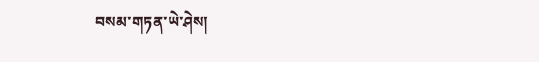བསམ་གཏན་ཡེ་ཤེས།